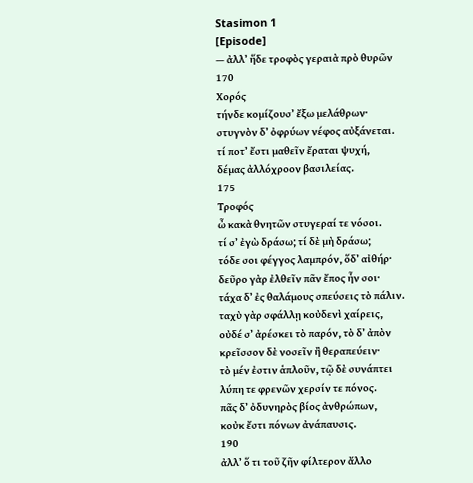Stasimon 1
[Episode]
— ἀλλ’ ἥδε τροφὸς γεραιὰ πρὸ θυρῶν
170
Χορός
τήνδε κομίζουσ’ ἔξω μελάθρων·
στυγνὸν δ’ ὀφρύων νέφος αὐξάνεται.
τί ποτ’ ἔστι μαθεῖν ἔραται ψυχή,
δέμας ἀλλόχροον βασιλείας.
175
Τροφός
ὦ κακὰ θνητῶν στυγεραί τε νόσοι.
τί σ’ ἐγὼ δράσω; τί δὲ μὴ δράσω;
τόδε σοι φέγγος λαμπρόν, ὅδ’ αἰθήρ·
δεῦρο γὰρ ἐλθεῖν πᾶν ἔπος ἦν σοι·
τάχα δ’ ἐς θαλάμους σπεύσεις τὸ πάλιν.
ταχὺ γὰρ σφάλλῃ κοὐδενὶ χαίρεις,
οὐδέ σ’ ἀρέσκει τὸ παρόν, τὸ δ’ ἀπὸν
κρεῖσσον δὲ νοσεῖν ἢ θεραπεύειν·
τὸ μέν ἐστιν ἁπλοῦν, τῷ δὲ συνάπτει
λύπη τε φρενῶν χερσίν τε πόνος.
πᾶς δ’ ὀδυνηρὸς βίος ἀνθρώπων,
κοὐκ ἔστι πόνων ἀνάπαυσις.
190
ἀλλ’ ὅ τι τοῦ ζῆν φίλτερον ἄλλο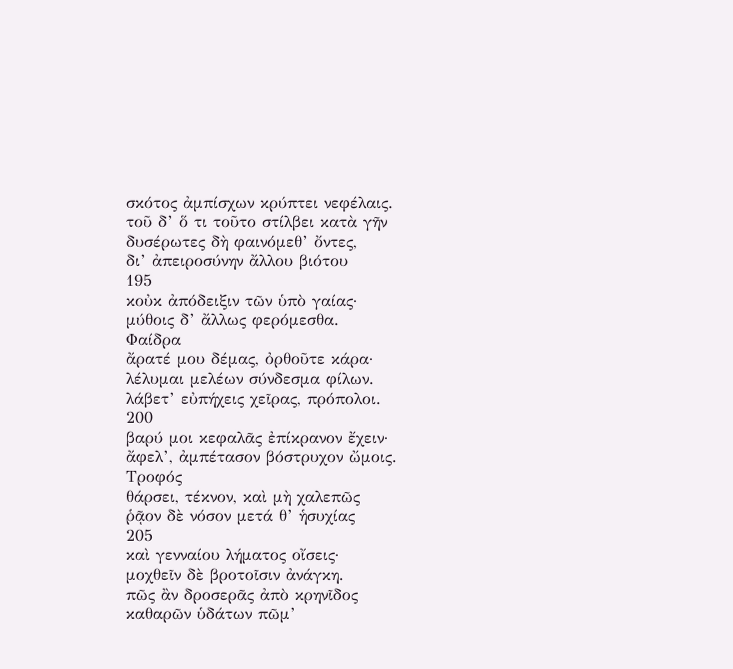σκότος ἀμπίσχων κρύπτει νεφέλαις.
τοῦ δ’ ὅ τι τοῦτο στίλβει κατὰ γῆν
δυσέρωτες δὴ φαινόμεθ’ ὄντες,
δι’ ἀπειροσύνην ἄλλου βιότου
195
κοὐκ ἀπόδειξιν τῶν ὑπὸ γαίας·
μύθοις δ’ ἄλλως φερόμεσθα.
Φαίδρα
ἄρατέ μου δέμας, ὀρθοῦτε κάρα·
λέλυμαι μελέων σύνδεσμα φίλων.
λάβετ’ εὐπήχεις χεῖρας, πρόπολοι.
200
βαρύ μοι κεφαλᾶς ἐπίκρανον ἔχειν·
ἄφελ’, ἀμπέτασον βόστρυχον ὤμοις.
Τροφός
θάρσει, τέκνον, καὶ μὴ χαλεπῶς
ῥᾷον δὲ νόσον μετά θ’ ἡσυχίας
205
καὶ γενναίου λήματος οἴσεις·
μοχθεῖν δὲ βροτοῖσιν ἀνάγκη.
πῶς ἂν δροσερᾶς ἀπὸ κρηνῖδος
καθαρῶν ὑδάτων πῶμ’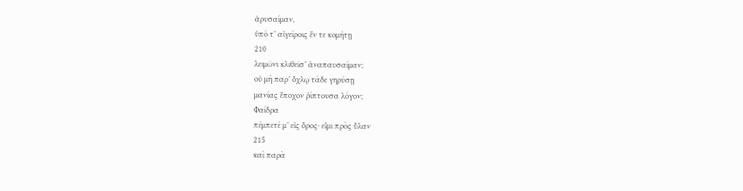ἀρυσαίμαν,
ὑπό τ’ αἰγείροις ἔν τε κομήτῃ
210
λειμῶνι κλιθεῖσ’ ἀναπαυσαίμαν;
οὐ μὴ παρ’ ὄχλῳ τάδε γηρύσῃ
μανίας ἔποχον ῥίπτουσα λόγον;
Φαίδρα
πέμπετέ μ’ εἰς ὄρος· εἶμι πρὸς ὕλαν
215
καὶ παρὰ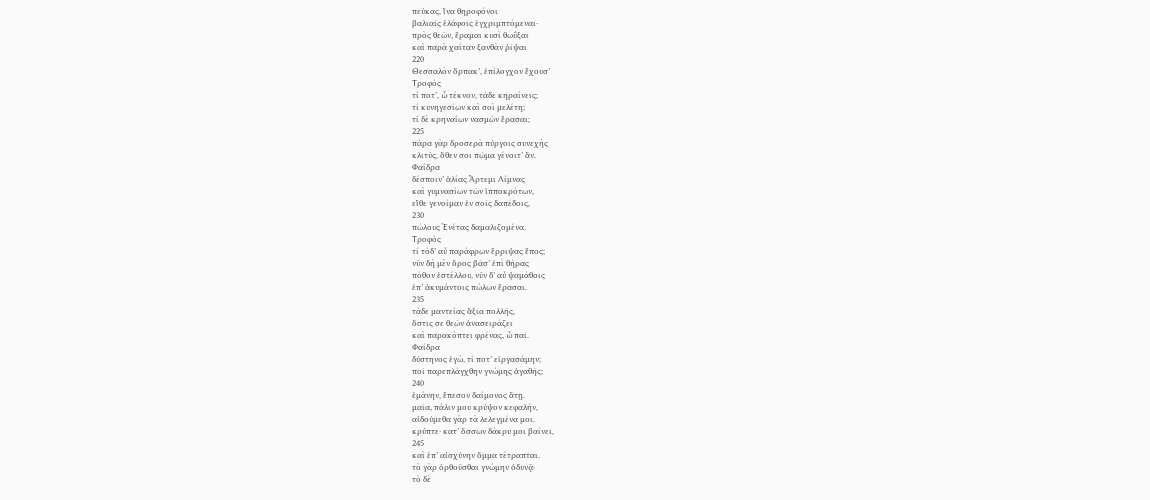πεύκας, ἵνα θηροφόνοι
βαλιαῖς ἐλάφοις ἐγχριμπτόμεναι·
πρὸς θεῶν, ἔραμαι κυσὶ θωΰξαι
καὶ παρὰ χαίταν ξανθὰν ῥῖψαι
220
Θεσσαλὸν ὅρπακ’, ἐπίλογχον ἔχουσ’
Τροφός
τί ποτ’, ὦ τέκνον, τάδε κηραίνεις;
τί κυνηγεσίων καὶ σοὶ μελέτη;
τί δὲ κρηναίων νασμῶν ἔρασαι;
225
πάρα γὰρ δροσερὰ πύργοις συνεχὴς
κλιτύς, ὅθεν σοι πῶμα γένοιτ’ ἄν.
Φαίδρα
δέσποιν’ ἁλίας Ἄρτεμι Λίμνας
καὶ γυμνασίων τῶν ἱπποκρότων,
εἴθε γενοίμαν ἐν σοῖς δαπέδοις,
230
πώλους Ἐνέτας δαμαλιζομένα.
Τροφός
τί τόδ’ αὖ παράφρων ἔρριψας ἔπος;
νῦν δὴ μὲν ὄρος βᾶσ’ ἐπὶ θήρας
πόθον ἐστέλλου, νῦν δ’ αὖ ψαμάθοις
ἐπ’ ἀκυμάντοις πώλων ἔρασαι.
235
τάδε μαντείας ἄξια πολλῆς,
ὅστις σε θεῶν ἀνασειράζει
καὶ παρακόπτει φρένας, ὦ παῖ.
Φαίδρα
δύστηνος ἐγώ, τί ποτ’ εἰργασάμην;
ποῖ παρεπλάγχθην γνώμης ἀγαθῆς;
240
ἐμάνην, ἔπεσον δαίμονος ἄτῃ.
μαῖα, πάλιν μου κρύψον κεφαλήν,
αἰδούμεθα γὰρ τὰ λελεγμένα μοι.
κρύπτε· κατ’ ὄσσων δάκρυ μοι βαίνει,
245
καὶ ἐπ’ αἰσχύνην ὄμμα τέτραπται.
τὸ γὰρ ὀρθοῦσθαι γνώμην ὀδυνᾷ·
τὸ δὲ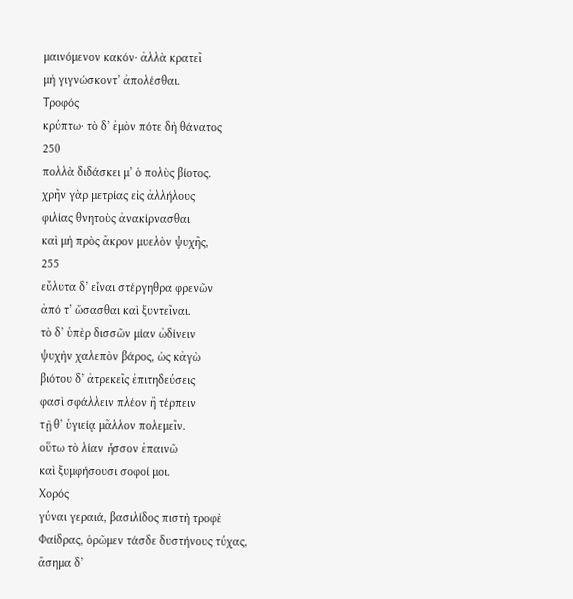μαινόμενον κακόν· ἀλλὰ κρατεῖ
μὴ γιγνώσκοντ’ ἀπολέσθαι.
Τροφός
κρύπτω· τὸ δ’ ἐμὸν πότε δὴ θάνατος
250
πολλὰ διδάσκει μ’ ὁ πολὺς βίοτος.
χρῆν γὰρ μετρίας εἰς ἀλλήλους
φιλίας θνητοὺς ἀνακίρνασθαι
καὶ μὴ πρὸς ἄκρον μυελὸν ψυχῆς,
255
εὔλυτα δ’ εἶναι στέργηθρα φρενῶν
ἀπό τ’ ὤσασθαι καὶ ξυντεῖναι.
τὸ δ’ ὑπὲρ δισσῶν μίαν ὠδίνειν
ψυχὴν χαλεπὸν βάρος, ὡς κἀγὼ
βιότου δ’ ἀτρεκεῖς ἐπιτηδεύσεις
φασὶ σφάλλειν πλέον ἢ τέρπειν
τῇ θ’ ὑγιείᾳ μᾶλλον πολεμεῖν.
οὕτω τὸ λίαν ἧσσον ἐπαινῶ
καὶ ξυμφήσουσι σοφοί μοι.
Χορός
γύναι γεραιά, βασιλίδος πιστὴ τροφὲ
Φαίδρας, ὁρῶμεν τάσδε δυστήνους τύχας,
ἄσημα δ’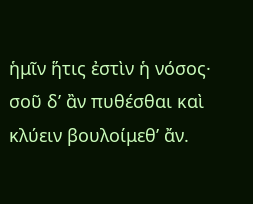ἡμῖν ἥτις ἐστὶν ἡ νόσος·
σοῦ δ’ ἂν πυθέσθαι καὶ κλύειν βουλοίμεθ’ ἄν.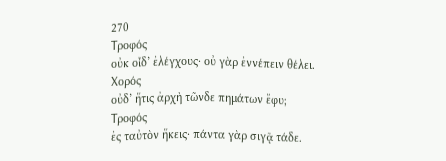270
Τροφός
οὐκ οἶδ’ ἐλέγχους· οὐ γὰρ ἐννέπειν θέλει.
Χορός
οὐδ’ ἥτις ἀρχὴ τῶνδε πημάτων ἔφυ;
Τροφός
ἐς ταὐτὸν ἥκεις· πάντα γὰρ σιγᾷ τάδε.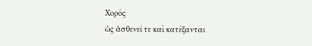Χορός
ὡς ἀσθενεῖ τε καὶ κατέξανται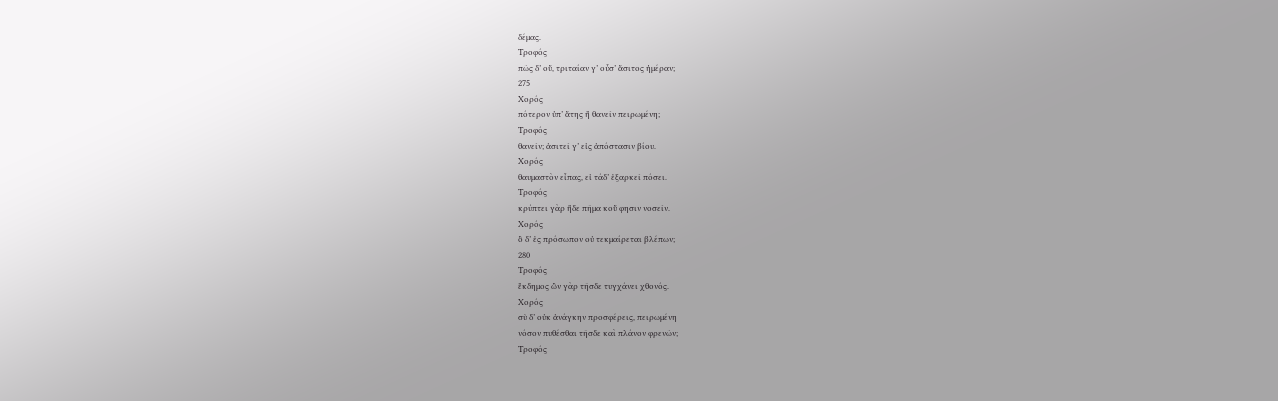δέμας.
Τροφός
πῶς δ’ οὔ, τριταίαν γ’ οὖσ’ ἄσιτος ἡμέραν;
275
Χορός
πότερον ὑπ’ ἄτης ἢ θανεῖν πειρωμένη;
Τροφός
θανεῖν; ἀσιτεῖ γ’ εἰς ἀπόστασιν βίου.
Χορός
θαυμαστὸν εἶπας, εἰ τάδ’ ἐξαρκεῖ πόσει.
Τροφός
κρύπτει γὰρ ἥδε πῆμα κοὔ φησιν νοσεῖν.
Χορός
ὃ δ’ ἐς πρόσωπον οὐ τεκμαίρεται βλέπων;
280
Τροφός
ἔκδημος ὢν γὰρ τῆσδε τυγχάνει χθονός.
Χορός
σὺ δ’ οὐκ ἀνάγκην προσφέρεις, πειρωμένη
νόσον πυθέσθαι τῆσδε καὶ πλάνον φρενῶν;
Τροφός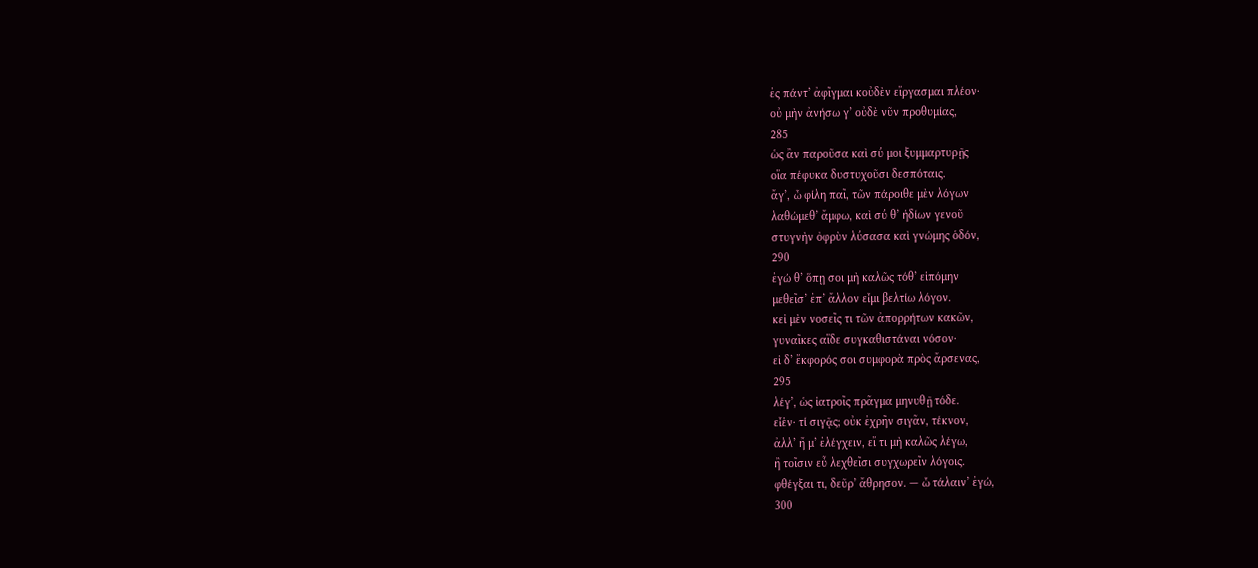ἐς πάντ’ ἀφῖγμαι κοὐδὲν εἴργασμαι πλέον·
οὐ μὴν ἀνήσω γ’ οὐδὲ νῦν προθυμίας,
285
ὡς ἂν παροῦσα καὶ σύ μοι ξυμμαρτυρῇς
οἵα πέφυκα δυστυχοῦσι δεσπόταις.
ἄγ’, ὦ φίλη παῖ, τῶν πάροιθε μὲν λόγων
λαθώμεθ’ ἄμφω, καὶ σύ θ’ ἡδίων γενοῦ
στυγνὴν ὀφρὺν λύσασα καὶ γνώμης ὁδόν,
290
ἐγώ θ’ ὅπῃ σοι μὴ καλῶς τόθ’ εἱπόμην
μεθεῖσ’ ἐπ’ ἄλλον εἶμι βελτίω λόγον.
κεἰ μὲν νοσεῖς τι τῶν ἀπορρήτων κακῶν,
γυναῖκες αἵδε συγκαθιστάναι νόσον·
εἰ δ’ ἔκφορός σοι συμφορὰ πρὸς ἄρσενας,
295
λέγ’, ὡς ἰατροῖς πρᾶγμα μηνυθῇ τόδε.
εἶἑν· τί σιγᾷς; οὐκ ἐχρῆν σιγᾶν, τέκνον,
ἀλλ’ ἤ μ’ ἐλέγχειν, εἴ τι μὴ καλῶς λέγω,
ἢ τοῖσιν εὖ λεχθεῖσι συγχωρεῖν λόγοις.
φθέγξαι τι, δεῦρ’ ἄθρησον. — ὦ τάλαιν’ ἐγώ,
300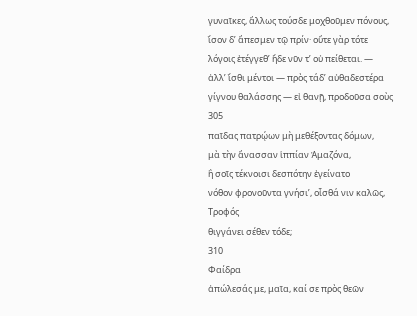γυναῖκες, ἄλλως τούσδε μοχθοῦμεν πόνους,
ἴσον δ’ ἄπεσμεν τῷ πρίν· οὔτε γὰρ τότε
λόγοις ἐτέγγεθ’ ἥδε νῦν τ’ οὐ πείθεται. —
ἀλλ’ ἴσθι μέντοι — πρὸς τάδ’ αὐθαδεστέρα
γίγνου θαλάσσης — εἰ θανῇ, προδοῦσα σοὺς
305
παῖδας πατρῴων μὴ μεθέξοντας δόμων,
μὰ τὴν ἄνασσαν ἱππίαν Ἀμαζόνα,
ἣ σοῖς τέκνοισι δεσπότην ἐγείνατο
νόθον φρονοῦντα γνήσι’, οἶσθά νιν καλῶς,
Τροφός
θιγγάνει σέθεν τόδε;
310
Φαίδρα
ἀπώλεσάς με, μαῖα, καί σε πρὸς θεῶν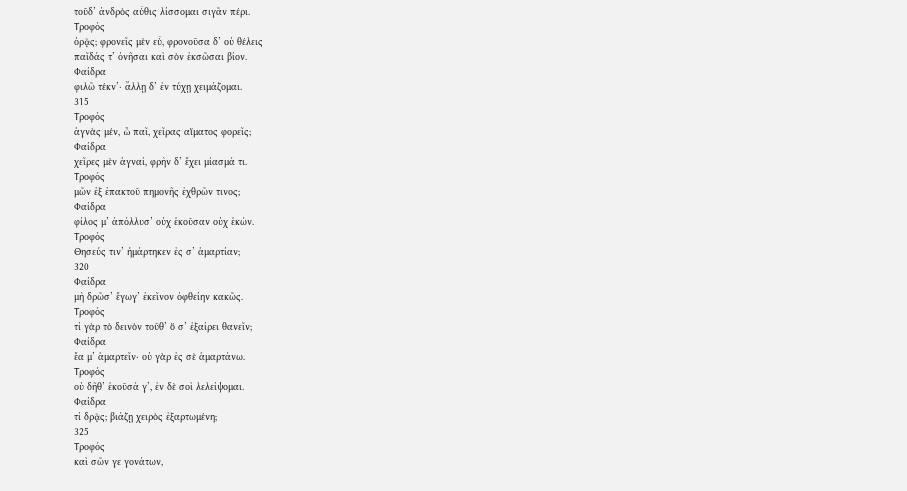τοῦδ’ ἀνδρὸς αὖθις λίσσομαι σιγᾶν πέρι.
Τροφός
ὁρᾷς; φρονεῖς μὲν εὖ, φρονοῦσα δ’ οὐ θέλεις
παῖδάς τ’ ὀνῆσαι καὶ σὸν ἐκσῶσαι βίον.
Φαίδρα
φιλῶ τέκν’· ἄλλῃ δ’ ἐν τύχῃ χειμάζομαι.
315
Τροφός
ἁγνὰς μέν, ὦ παῖ, χεῖρας αἵματος φορεῖς;
Φαίδρα
χεῖρες μὲν ἁγναί, φρὴν δ’ ἔχει μίασμά τι.
Τροφός
μῶν ἐξ ἐπακτοῦ πημονῆς ἐχθρῶν τινος;
Φαίδρα
φίλος μ’ ἀπόλλυσ’ οὐχ ἑκοῦσαν οὐχ ἑκών.
Τροφός
Θησεύς τιν’ ἡμάρτηκεν ἐς σ’ ἁμαρτίαν;
320
Φαίδρα
μὴ δρῶσ’ ἔγωγ’ ἐκεῖνον ὀφθείην κακῶς.
Τροφός
τί γὰρ τὸ δεινὸν τοῦθ’ ὅ σ’ ἐξαίρει θανεῖν;
Φαίδρα
ἔα μ’ ἁμαρτεῖν· οὐ γὰρ ἐς σὲ ἁμαρτάνω.
Τροφός
οὐ δῆθ’ ἑκοῦσά γ’, ἐν δὲ σοὶ λελείψομαι.
Φαίδρα
τί δρᾷς; βιάζῃ χειρὸς ἐξαρτωμένη;
325
Τροφός
καὶ σῶν γε γονάτων,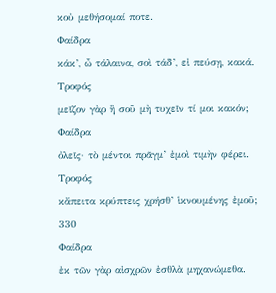κοὐ μεθήσομαί ποτε.
Φαίδρα
κάκ’, ὦ τάλαινα, σοὶ τάδ’, εἰ πεύσῃ, κακά.
Τροφός
μεῖζον γὰρ ἢ σοῦ μὴ τυχεῖν τί μοι κακόν;
Φαίδρα
ὀλεῖς· τὸ μέντοι πρᾶγμ’ ἐμοὶ τιμὴν φέρει.
Τροφός
κἄπειτα κρύπτεις χρήσθ’ ἱκνουμένης ἐμοῦ;
330
Φαίδρα
ἐκ τῶν γὰρ αἰσχρῶν ἐσθλὰ μηχανώμεθα.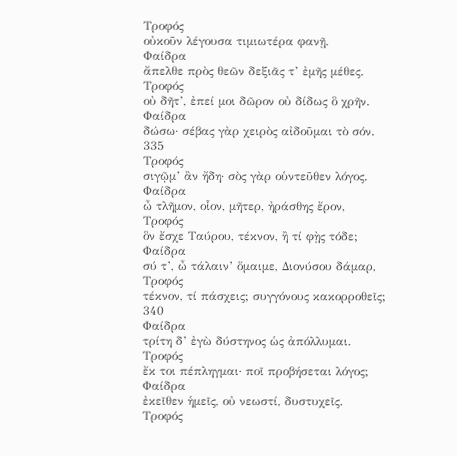Τροφός
οὐκοῦν λέγουσα τιμιωτέρα φανῇ.
Φαίδρα
ἄπελθε πρὸς θεῶν δεξιᾶς τ’ ἐμῆς μέθες.
Τροφός
οὐ δῆτ’, ἐπεί μοι δῶρον οὐ δίδως ὃ χρῆν.
Φαίδρα
δώσω· σέβας γὰρ χειρὸς αἰδοῦμαι τὸ σόν.
335
Τροφός
σιγῷμ’ ἂν ἤδη· σὸς γὰρ οὑντεῦθεν λόγος.
Φαίδρα
ὦ τλῆμον, οἷον, μῆτερ, ἠράσθης ἔρον,
Τροφός
ὃν ἔσχε Ταύρου, τέκνον, ἢ τί φῂς τόδε;
Φαίδρα
σύ τ’, ὦ τάλαιν’ ὅμαιμε, Διονύσου δάμαρ,
Τροφός
τέκνον, τί πάσχεις; συγγόνους κακορροθεῖς;
340
Φαίδρα
τρίτη δ’ ἐγὼ δύστηνος ὡς ἀπόλλυμαι.
Τροφός
ἔκ τοι πέπληγμαι· ποῖ προβήσεται λόγος;
Φαίδρα
ἐκεῖθεν ἡμεῖς, οὐ νεωστί, δυστυχεῖς.
Τροφός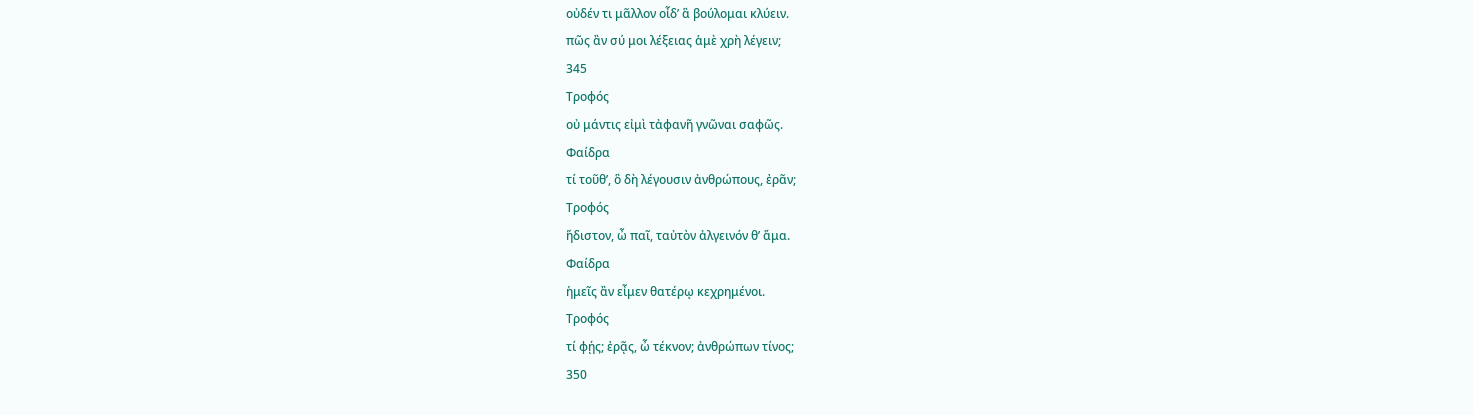οὐδέν τι μᾶλλον οἶδ’ ἃ βούλομαι κλύειν.
πῶς ἂν σύ μοι λέξειας ἁμὲ χρὴ λέγειν;
345
Τροφός
οὐ μάντις εἰμὶ τἀφανῆ γνῶναι σαφῶς.
Φαίδρα
τί τοῦθ’, ὃ δὴ λέγουσιν ἀνθρώπους, ἐρᾶν;
Τροφός
ἥδιστον, ὦ παῖ, ταὐτὸν ἀλγεινόν θ’ ἅμα.
Φαίδρα
ἡμεῖς ἂν εἶμεν θατέρῳ κεχρημένοι.
Τροφός
τί φῄς; ἐρᾷς, ὦ τέκνον; ἀνθρώπων τίνος;
350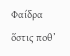Φαίδρα
ὅστις ποθ’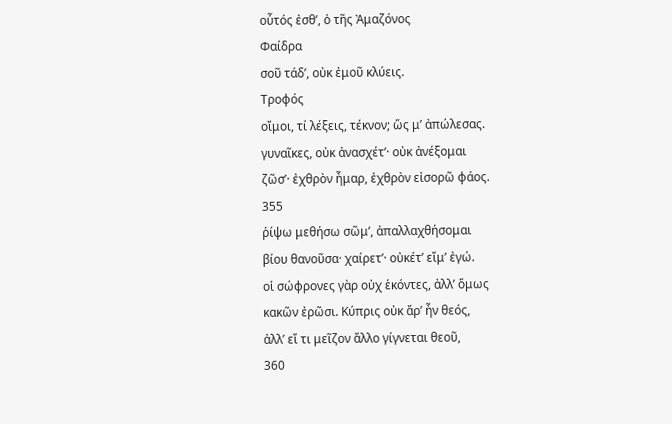οὗτός ἐσθ’, ὁ τῆς Ἀμαζόνος
Φαίδρα
σοῦ τάδ’, οὐκ ἐμοῦ κλύεις.
Τροφός
οἴμοι, τί λέξεις, τέκνον; ὥς μ’ ἀπώλεσας.
γυναῖκες, οὐκ ἀνασχέτ’· οὐκ ἀνέξομαι
ζῶσ’· ἐχθρὸν ἦμαρ, ἐχθρὸν εἰσορῶ φάος.
355
ῥίψω μεθήσω σῶμ’, ἀπαλλαχθήσομαι
βίου θανοῦσα· χαίρετ’· οὐκέτ’ εἴμ’ ἐγώ.
οἱ σώφρονες γὰρ οὐχ ἑκόντες, ἀλλ’ ὅμως
κακῶν ἐρῶσι. Κύπρις οὐκ ἄρ’ ἦν θεός,
ἀλλ’ εἴ τι μεῖζον ἄλλο γίγνεται θεοῦ,
360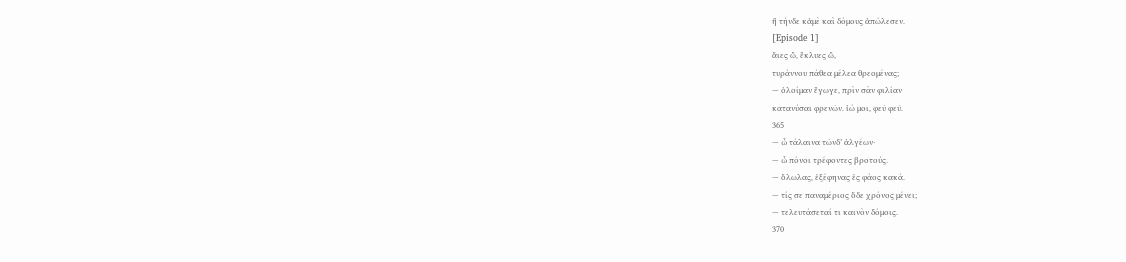ἣ τήνδε κἀμὲ καὶ δόμους ἀπώλεσεν.
[Episode 1]
ἄιες ὤ, ἔκλυες ὤ,
τυράννου πάθεα μέλεα θρεομένας;
— ὀλοίμαν ἔγωγε, πρὶν σὰν φιλίαν
κατανύσαι φρενῶν. ἰώ μοι, φεῦ φεῦ.
365
— ὦ τάλαινα τῶνδ’ ἀλγέων·
— ὦ πόνοι τρέφοντες βροτούς.
— ὄλωλας, ἐξέφηνας ἐς φάος κακά.
— τίς σε παναμέριος ὅδε χρόνος μένει;
— τελευτάσεταί τι καινὸν δόμοις.
370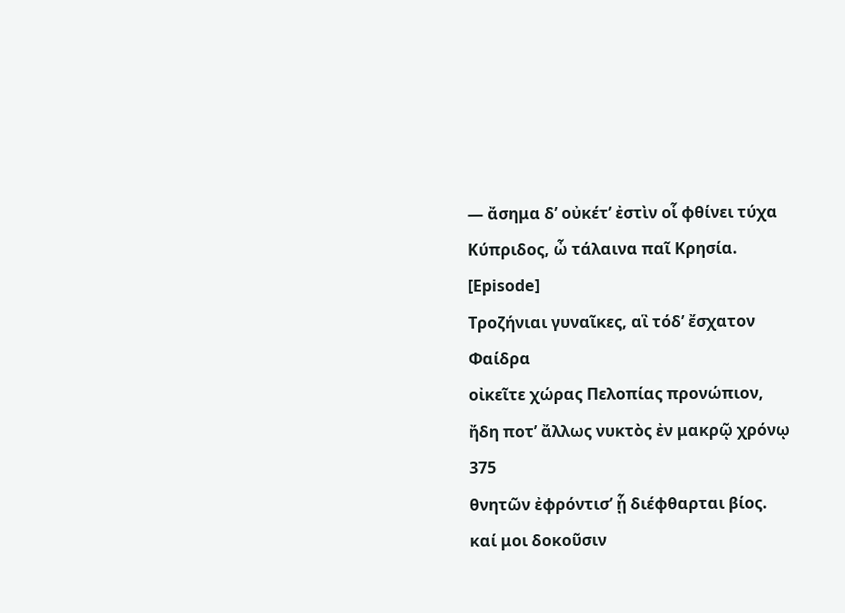— ἄσημα δ’ οὐκέτ’ ἐστὶν οἷ φθίνει τύχα
Κύπριδος, ὦ τάλαινα παῖ Κρησία.
[Episode]
Τροζήνιαι γυναῖκες, αἳ τόδ’ ἔσχατον
Φαίδρα
οἰκεῖτε χώρας Πελοπίας προνώπιον,
ἤδη ποτ’ ἄλλως νυκτὸς ἐν μακρῷ χρόνῳ
375
θνητῶν ἐφρόντισ’ ᾗ διέφθαρται βίος.
καί μοι δοκοῦσιν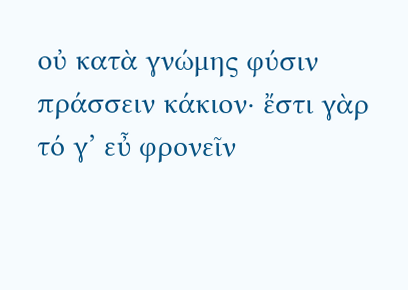οὐ κατὰ γνώμης φύσιν
πράσσειν κάκιον· ἔστι γὰρ τό γ’ εὖ φρονεῖν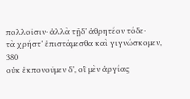πολλοῖσιν· ἀλλὰ τῇδ’ ἀθρητέον τόδε·
τὰ χρήστ’ ἐπιστάμεσθα καὶ γιγνώσκομεν,
380
οὐκ ἐκπονοῦμεν δ’, οἳ μὲν ἀργίας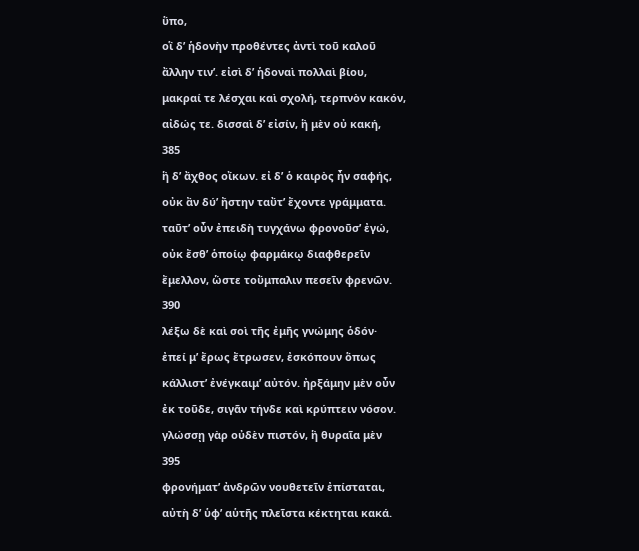ὕπο,
οἳ δ’ ἡδονὴν προθέντες ἀντὶ τοῦ καλοῦ
ἄλλην τιν’. εἰσὶ δ’ ἡδοναὶ πολλαὶ βίου,
μακραί τε λέσχαι καὶ σχολή, τερπνὸν κακόν,
αἰδώς τε. δισσαὶ δ’ εἰσίν, ἣ μὲν οὐ κακή,
385
ἣ δ’ ἄχθος οἴκων. εἰ δ’ ὁ καιρὸς ἦν σαφής,
οὐκ ἂν δύ’ ἤστην ταὔτ’ ἔχοντε γράμματα.
ταῦτ’ οὖν ἐπειδὴ τυγχάνω φρονοῦσ’ ἐγώ,
οὐκ ἔσθ’ ὁποίῳ φαρμάκῳ διαφθερεῖν
ἔμελλον, ὥστε τοὔμπαλιν πεσεῖν φρενῶν.
390
λέξω δὲ καὶ σοὶ τῆς ἐμῆς γνώμης ὁδόν·
ἐπεί μ’ ἔρως ἔτρωσεν, ἐσκόπουν ὅπως
κάλλιστ’ ἐνέγκαιμ’ αὐτόν. ἠρξάμην μὲν οὖν
ἐκ τοῦδε, σιγᾶν τήνδε καὶ κρύπτειν νόσον.
γλώσσῃ γὰρ οὐδὲν πιστόν, ἣ θυραῖα μὲν
395
φρονήματ’ ἀνδρῶν νουθετεῖν ἐπίσταται,
αὐτὴ δ’ ὑφ’ αὑτῆς πλεῖστα κέκτηται κακά.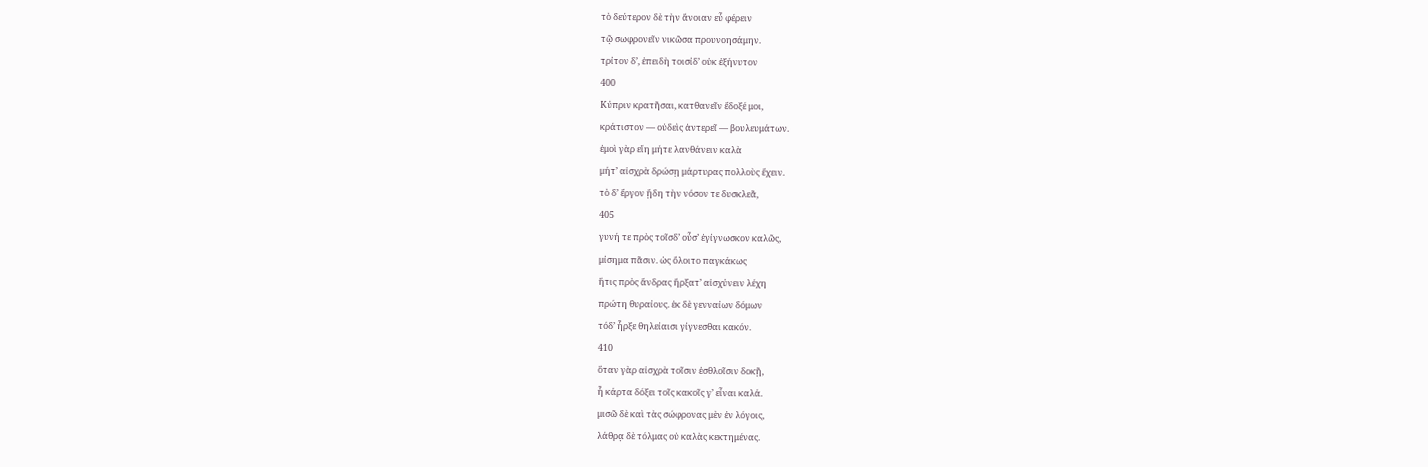τὸ δεύτερον δὲ τὴν ἄνοιαν εὖ φέρειν
τῷ σωφρονεῖν νικῶσα προυνοησάμην.
τρίτον δ’, ἐπειδὴ τοισίδ’ οὐκ ἐξήνυτον
400
Κύπριν κρατῆσαι, κατθανεῖν ἔδοξέ μοι,
κράτιστον — οὐδεὶς ἀντερεῖ — βουλευμάτων.
ἐμοὶ γὰρ εἴη μήτε λανθάνειν καλὰ
μήτ’ αἰσχρὰ δρώσῃ μάρτυρας πολλοὺς ἔχειν.
τὸ δ’ ἔργον ᾔδη τὴν νόσον τε δυσκλεᾶ,
405
γυνή τε πρὸς τοῖσδ’ οὖσ’ ἐγίγνωσκον καλῶς,
μίσημα πᾶσιν. ὡς ὄλοιτο παγκάκως
ἥτις πρὸς ἄνδρας ἤρξατ’ αἰσχύνειν λέχη
πρώτη θυραίους. ἐκ δὲ γενναίων δόμων
τόδ’ ἦρξε θηλείαισι γίγνεσθαι κακόν.
410
ὅταν γὰρ αἰσχρὰ τοῖσιν ἐσθλοῖσιν δοκῇ,
ἦ κάρτα δόξει τοῖς κακοῖς γ’ εἶναι καλά.
μισῶ δὲ καὶ τὰς σώφρονας μὲν ἐν λόγοις,
λάθρᾳ δὲ τόλμας οὐ καλὰς κεκτημένας.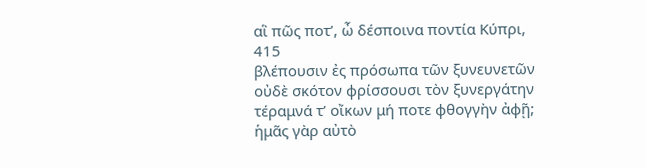αἳ πῶς ποτ’, ὦ δέσποινα ποντία Κύπρι,
415
βλέπουσιν ἐς πρόσωπα τῶν ξυνευνετῶν
οὐδὲ σκότον φρίσσουσι τὸν ξυνεργάτην
τέραμνά τ’ οἴκων μή ποτε φθογγὴν ἀφῇ;
ἡμᾶς γὰρ αὐτὸ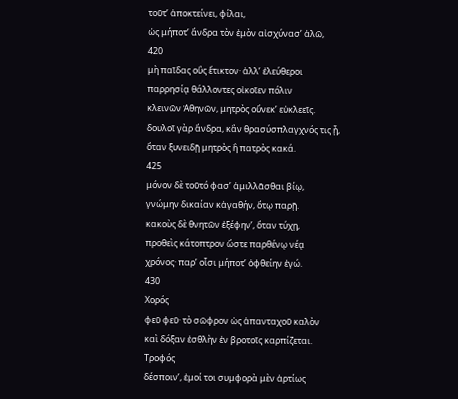τοῦτ’ ἀποκτείνει, φίλαι,
ὡς μήποτ’ ἄνδρα τὸν ἐμὸν αἰσχύνασ’ ἁλῶ,
420
μὴ παῖδας οὓς ἔτικτον· ἀλλ’ ἐλεύθεροι
παρρησίᾳ θάλλοντες οἰκοῖεν πόλιν
κλεινῶν Ἀθηνῶν, μητρὸς οὕνεκ’ εὐκλεεῖς.
δουλοῖ γὰρ ἄνδρα, κἂν θρασύσπλαγχνός τις ᾖ,
ὅταν ξυνειδῇ μητρὸς ἢ πατρὸς κακά.
425
μόνον δὲ τοῦτό φασ’ ἁμιλλᾶσθαι βίῳ,
γνώμην δικαίαν κἀγαθήν, ὅτῳ παρῇ.
κακοὺς δὲ θνητῶν ἐξέφην’, ὅταν τύχῃ,
προθεὶς κάτοπτρον ὥστε παρθένῳ νέᾳ
χρόνος· παρ’ οἷσι μήποτ’ ὀφθείην ἐγώ.
430
Χορός
φεῦ φεῦ· τὸ σῶφρον ὡς ἁπανταχοῦ καλὸν
καὶ δόξαν ἐσθλὴν ἐν βροτοῖς καρπίζεται.
Τροφός
δέσποιν’, ἐμοί τοι συμφορὰ μὲν ἀρτίως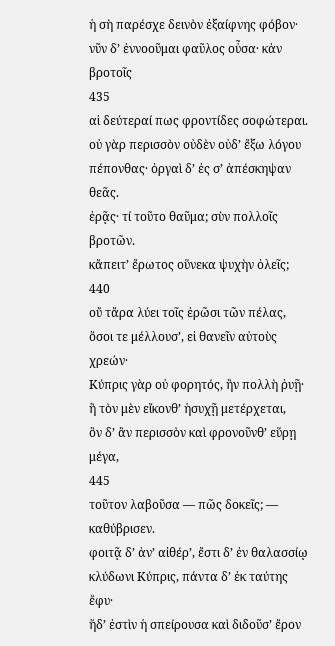ἡ σὴ παρέσχε δεινὸν ἐξαίφνης φόβον·
νῦν δ’ ἐννοοῦμαι φαῦλος οὖσα· κἀν βροτοῖς
435
αἱ δεύτεραί πως φροντίδες σοφώτεραι.
οὐ γὰρ περισσὸν οὐδὲν οὐδ’ ἔξω λόγου
πέπονθας· ὀργαὶ δ’ ἐς σ’ ἀπέσκηψαν θεᾶς.
ἐρᾷς· τί τοῦτο θαῦμα; σὺν πολλοῖς βροτῶν.
κἄπειτ’ ἔρωτος οὕνεκα ψυχὴν ὀλεῖς;
440
οὔ τἄρα λύει τοῖς ἐρῶσι τῶν πέλας,
ὅσοι τε μέλλουσ’, εἰ θανεῖν αὐτοὺς χρεών·
Κύπρις γὰρ οὐ φορητός, ἢν πολλὴ ῥυῇ·
ἣ τὸν μὲν εἴκονθ’ ἡσυχῇ μετέρχεται,
ὃν δ’ ἂν περισσὸν καὶ φρονοῦνθ’ εὕρῃ μέγα,
445
τοῦτον λαβοῦσα — πῶς δοκεῖς; — καθύβρισεν.
φοιτᾷ δ’ ἀν’ αἰθέρ’, ἔστι δ’ ἐν θαλασσίῳ
κλύδωνι Κύπρις, πάντα δ’ ἐκ ταύτης ἔφυ·
ἥδ’ ἐστὶν ἡ σπείρουσα καὶ διδοῦσ’ ἔρον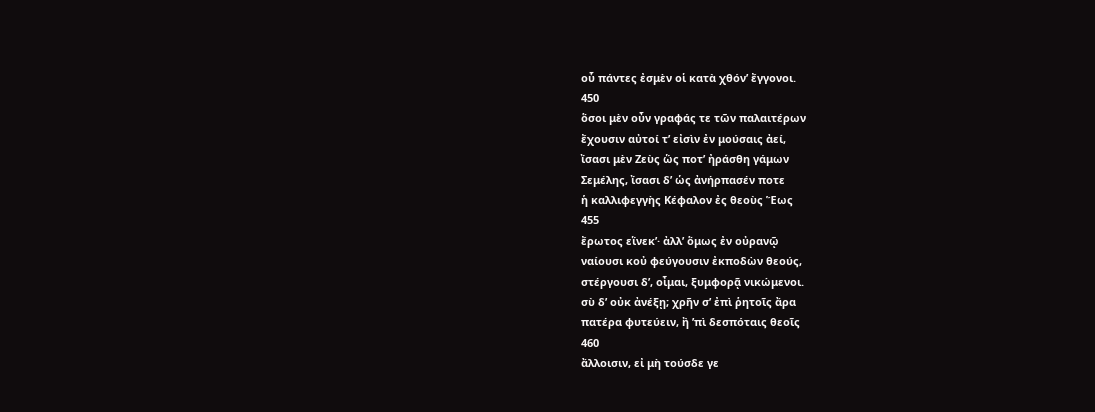οὗ πάντες ἐσμὲν οἱ κατὰ χθόν’ ἔγγονοι.
450
ὅσοι μὲν οὖν γραφάς τε τῶν παλαιτέρων
ἔχουσιν αὐτοί τ’ εἰσὶν ἐν μούσαις ἀεί,
ἴσασι μὲν Ζεὺς ὥς ποτ’ ἠράσθη γάμων
Σεμέλης, ἴσασι δ’ ὡς ἀνήρπασέν ποτε
ἡ καλλιφεγγὴς Κέφαλον ἐς θεοὺς Ἕως
455
ἔρωτος εἵνεκ’· ἀλλ’ ὅμως ἐν οὐρανῷ
ναίουσι κοὐ φεύγουσιν ἐκποδὼν θεούς,
στέργουσι δ’, οἶμαι, ξυμφορᾷ νικώμενοι.
σὺ δ’ οὐκ ἀνέξῃ; χρῆν σ’ ἐπὶ ῥητοῖς ἄρα
πατέρα φυτεύειν, ἢ ’πὶ δεσπόταις θεοῖς
460
ἄλλοισιν, εἰ μὴ τούσδε γε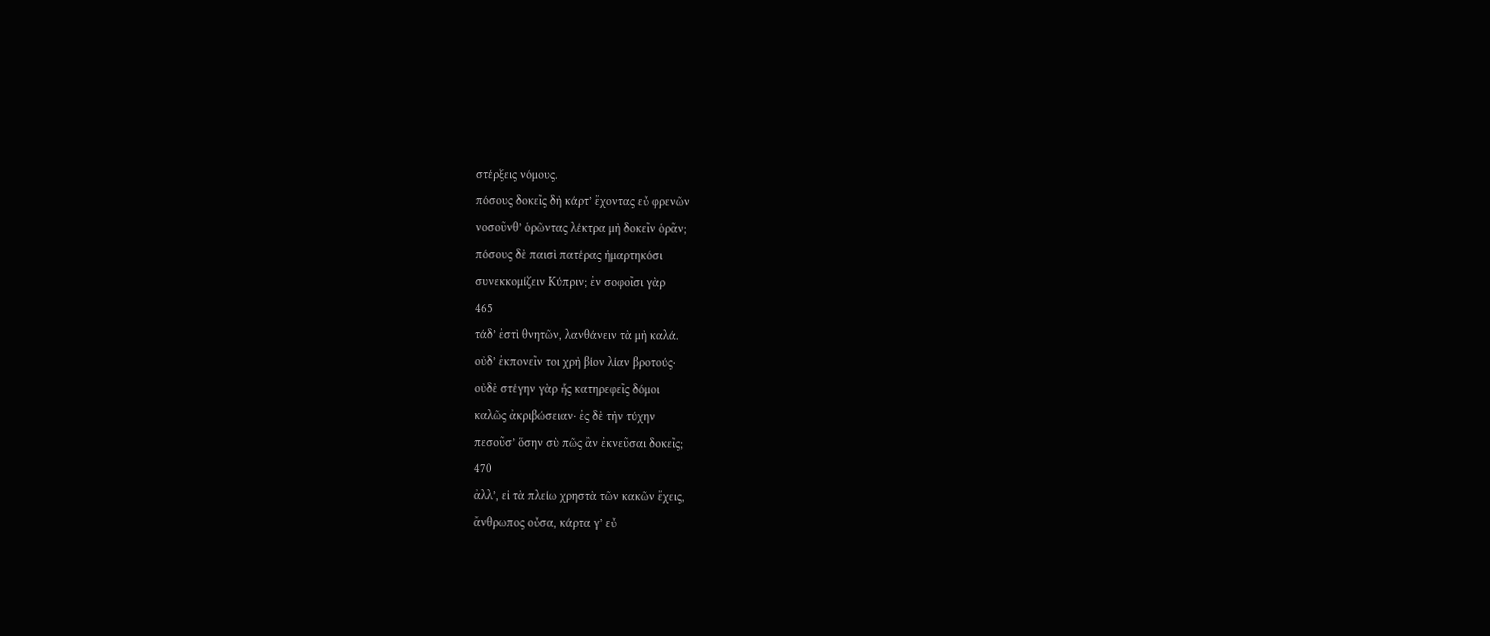στέρξεις νόμους.
πόσους δοκεῖς δὴ κάρτ’ ἔχοντας εὖ φρενῶν
νοσοῦνθ’ ὁρῶντας λέκτρα μὴ δοκεῖν ὁρᾶν;
πόσους δὲ παισὶ πατέρας ἡμαρτηκόσι
συνεκκομίζειν Κύπριν; ἐν σοφοῖσι γὰρ
465
τάδ’ ἐστὶ θνητῶν, λανθάνειν τὰ μὴ καλά.
οὐδ’ ἐκπονεῖν τοι χρὴ βίον λίαν βροτούς·
οὐδὲ στέγην γὰρ ἧς κατηρεφεῖς δόμοι
καλῶς ἀκριβώσειαν· ἐς δὲ τὴν τύχην
πεσοῦσ’ ὅσην σὺ πῶς ἂν ἐκνεῦσαι δοκεῖς;
470
ἀλλ’, εἰ τὰ πλείω χρηστὰ τῶν κακῶν ἔχεις,
ἄνθρωπος οὖσα, κάρτα γ’ εὖ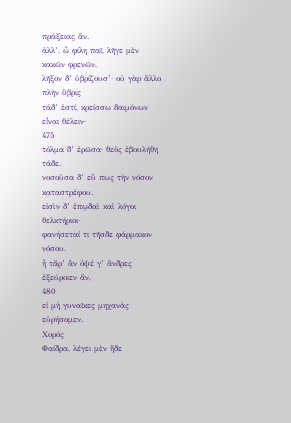πράξειας ἄν.
ἀλλ’, ὦ φίλη παῖ, λῆγε μὲν κακῶν φρενῶν,
λῆξον δ’ ὑβρίζουσ’· οὐ γὰρ ἄλλο πλὴν ὕβρις
τάδ’ ἐστί, κρείσσω δαιμόνων εἶναι θέλειν·
475
τόλμα δ’ ἐρῶσα· θεὸς ἐβουλήθη τάδε.
νοσοῦσα δ’ εὖ πως τὴν νόσον καταστρέφου.
εἰσὶν δ’ ἐπῳδαὶ καὶ λόγοι θελκτήριοι·
φανήσεταί τι τῆσδε φάρμακον νόσου.
ἦ τἄρ’ ἂν ὀψέ γ’ ἄνδρες ἐξεύροιεν ἄν,
480
εἰ μὴ γυναῖκες μηχανὰς εὑρήσομεν.
Χορός
Φαίδρα, λέγει μὲν ἥδε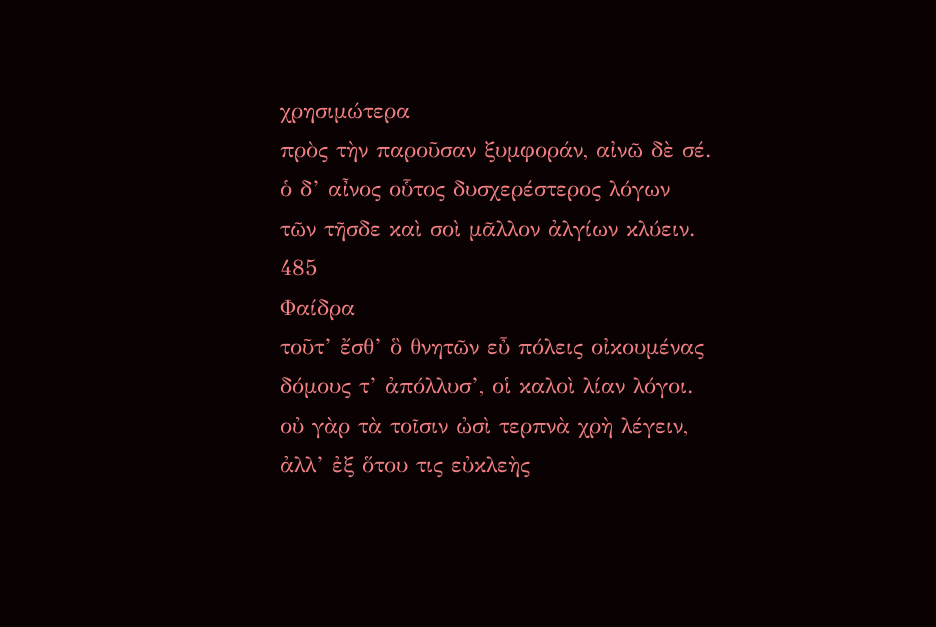χρησιμώτερα
πρὸς τὴν παροῦσαν ξυμφοράν, αἰνῶ δὲ σέ.
ὁ δ’ αἶνος οὗτος δυσχερέστερος λόγων
τῶν τῆσδε καὶ σοὶ μᾶλλον ἀλγίων κλύειν.
485
Φαίδρα
τοῦτ’ ἔσθ’ ὃ θνητῶν εὖ πόλεις οἰκουμένας
δόμους τ’ ἀπόλλυσ’, οἱ καλοὶ λίαν λόγοι.
οὐ γὰρ τὰ τοῖσιν ὠσὶ τερπνὰ χρὴ λέγειν,
ἀλλ’ ἐξ ὅτου τις εὐκλεὴς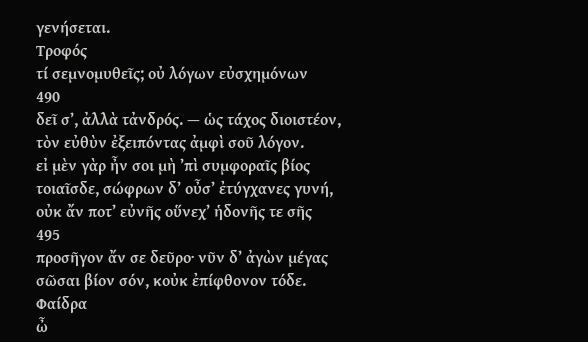γενήσεται.
Τροφός
τί σεμνομυθεῖς; οὐ λόγων εὐσχημόνων
490
δεῖ σ’, ἀλλὰ τἀνδρός. — ὡς τάχος διοιστέον,
τὸν εὐθὺν ἐξειπόντας ἀμφὶ σοῦ λόγον.
εἰ μὲν γὰρ ἦν σοι μὴ ’πὶ συμφοραῖς βίος
τοιαῖσδε, σώφρων δ’ οὖσ’ ἐτύγχανες γυνή,
οὐκ ἄν ποτ’ εὐνῆς οὕνεχ’ ἡδονῆς τε σῆς
495
προσῆγον ἄν σε δεῦρο· νῦν δ’ ἀγὼν μέγας
σῶσαι βίον σόν, κοὐκ ἐπίφθονον τόδε.
Φαίδρα
ὦ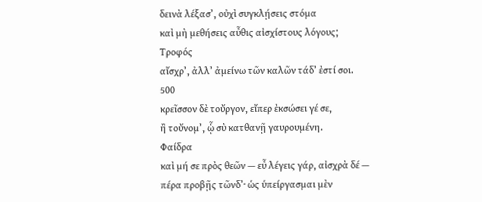δεινὰ λέξασ’, οὐχὶ συγκλῄσεις στόμα
καὶ μὴ μεθήσεις αὖθις αἰσχίστους λόγους;
Τροφός
αἴσχρ’, ἀλλ’ ἀμείνω τῶν καλῶν τάδ’ ἐστί σοι.
500
κρεῖσσον δὲ τοὔργον, εἴπερ ἐκσώσει γέ σε,
ἢ τοὔνομ’, ᾧ σὺ κατθανῇ γαυρουμένη.
Φαίδρα
καὶ μή σε πρὸς θεῶν — εὖ λέγεις γάρ, αἰσχρὰ δέ —
πέρα προβῇς τῶνδ’· ὡς ὑπείργασμαι μὲν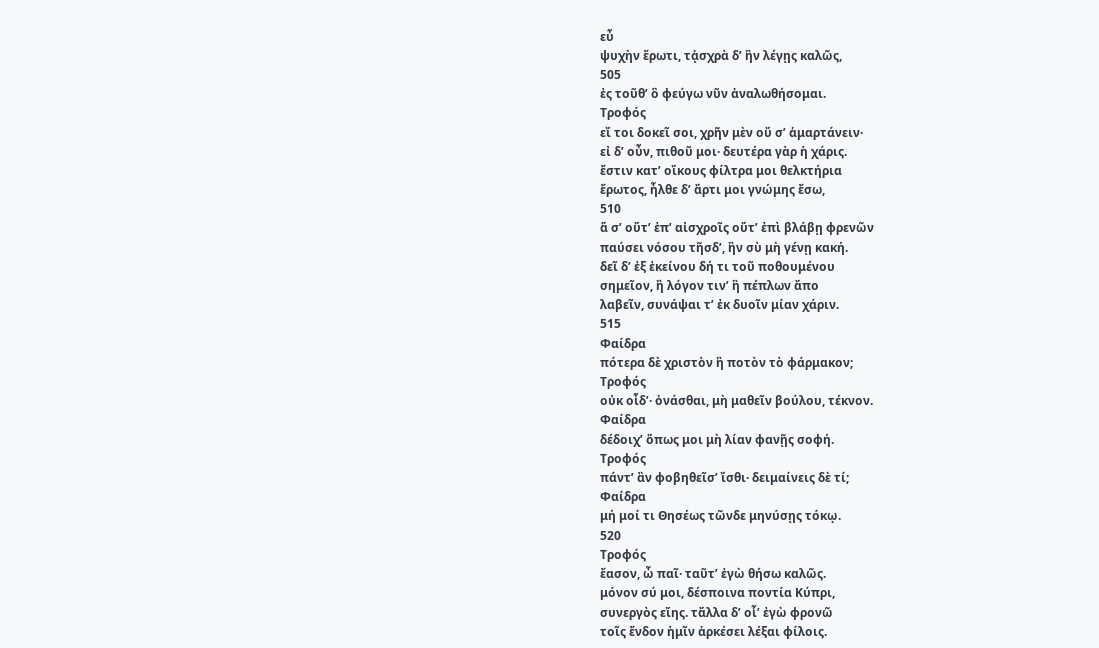εὖ
ψυχὴν ἔρωτι, τᾀσχρὰ δ’ ἢν λέγῃς καλῶς,
505
ἐς τοῦθ’ ὃ φεύγω νῦν ἀναλωθήσομαι.
Τροφός
εἴ τοι δοκεῖ σοι, χρῆν μὲν οὔ σ’ ἁμαρτάνειν·
εἰ δ’ οὖν, πιθοῦ μοι· δευτέρα γὰρ ἡ χάρις.
ἔστιν κατ’ οἴκους φίλτρα μοι θελκτήρια
ἔρωτος, ἦλθε δ’ ἄρτι μοι γνώμης ἔσω,
510
ἅ σ’ οὔτ’ ἐπ’ αἰσχροῖς οὔτ’ ἐπὶ βλάβῃ φρενῶν
παύσει νόσου τῆσδ’, ἢν σὺ μὴ γένῃ κακή.
δεῖ δ’ ἐξ ἐκείνου δή τι τοῦ ποθουμένου
σημεῖον, ἢ λόγον τιν’ ἢ πέπλων ἄπο
λαβεῖν, συνάψαι τ’ ἐκ δυοῖν μίαν χάριν.
515
Φαίδρα
πότερα δὲ χριστὸν ἢ ποτὸν τὸ φάρμακον;
Τροφός
οὐκ οἶδ’· ὀνάσθαι, μὴ μαθεῖν βούλου, τέκνον.
Φαίδρα
δέδοιχ’ ὅπως μοι μὴ λίαν φανῇς σοφή.
Τροφός
πάντ’ ἂν φοβηθεῖσ’ ἴσθι· δειμαίνεις δὲ τί;
Φαίδρα
μή μοί τι Θησέως τῶνδε μηνύσῃς τόκῳ.
520
Τροφός
ἔασον, ὦ παῖ· ταῦτ’ ἐγὼ θήσω καλῶς.
μόνον σύ μοι, δέσποινα ποντία Κύπρι,
συνεργὸς εἴης. τἄλλα δ’ οἷ’ ἐγὼ φρονῶ
τοῖς ἔνδον ἡμῖν ἀρκέσει λέξαι φίλοις.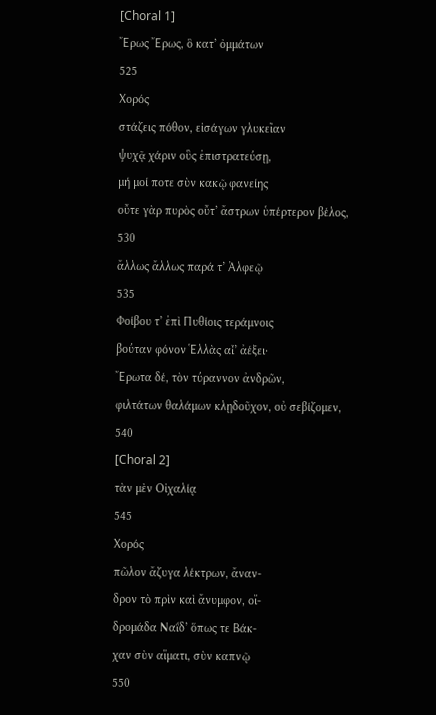[Choral 1]
Ἔρως Ἔρως, ὃ κατ’ ὀμμάτων
525
Χορός
στάζεις πόθον, εἰσάγων γλυκεῖαν
ψυχᾷ χάριν οὓς ἐπιστρατεύσῃ,
μή μοί ποτε σὺν κακῷ φανείης
οὔτε γὰρ πυρὸς οὔτ’ ἄστρων ὑπέρτερον βέλος,
530
ἄλλως ἄλλως παρά τ’ Ἀλφεῷ
535
Φοίβου τ’ ἐπὶ Πυθίοις τεράμνοις
βούταν φόνον Ἑλλὰς αἶ’ ἀέξει·
Ἔρωτα δέ, τὸν τύραννον ἀνδρῶν,
φιλτάτων θαλάμων κλῃδοῦχον, οὐ σεβίζομεν,
540
[Choral 2]
τὰν μὲν Οἰχαλίᾳ
545
Χορός
πῶλον ἄζυγα λέκτρων, ἄναν-
δρον τὸ πρὶν καὶ ἄνυμφον, οἴ-
δρομάδα Ναΐδ’ ὅπως τε Βάκ-
χαν σὺν αἵματι, σὺν καπνῷ
550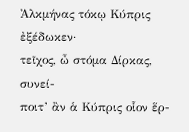Ἀλκμήνας τόκῳ Κύπρις ἐξέδωκεν·
τεῖχος, ὦ στόμα Δίρκας, συνεί-
ποιτ’ ἂν ἁ Κύπρις οἷον ἕρ-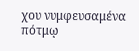χου νυμφευσαμένα πότμῳ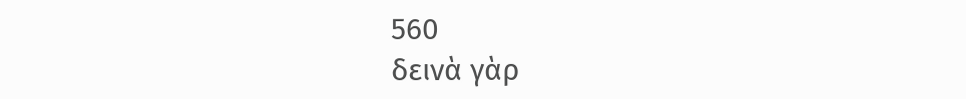560
δεινὰ γὰρ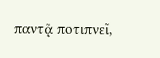παντᾷ ποτιπνεῖ,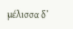μέλισσα δ’